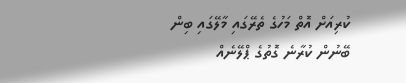ކުރިއަށް އޮތް މަހުގެ ތެރޭގައި މާލޭގައި ބިން ބޭނުން ކުރާނެ ގޮތުގެ ޕްލޭނެއް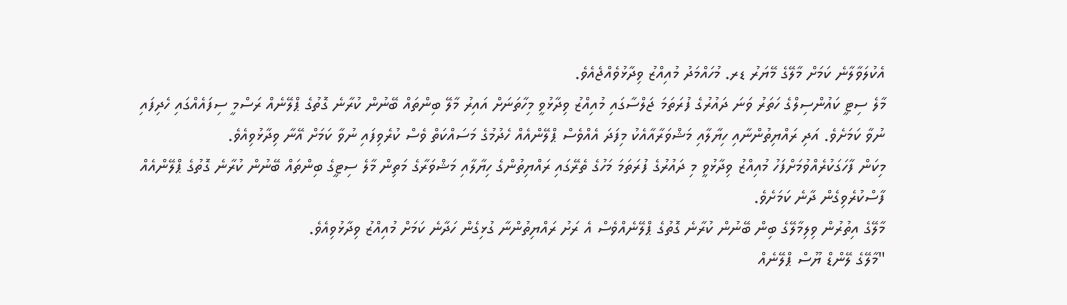އެކުލަވާލާނެ ކަމަށް މާލޭގެ މޭޔަރު ޑރ. މުހައްމަދު މުއިއްޒު ވިދާޅުވެއްޖެއެވެ.
މާލެ ސިޓީ ކައުންސިލްގެ ހަތަރު ވަނަ ދައުރުގެ ފުރަތަމަ ޖަލްސާގައި މުއިއްޒު ވިދާޅުވީ މިހާތަނަށް އައިރު މާލޭ ބިންތައް ބޭނުން ކުރާނެ ގޮތުގެ ޕްލޭނެއް ރަސްމީ ސިފައެއްގައި ހެދިފައި ނުވާ ކަމަށެވެ. އަދި ރައްޔިތުންނާއި ހިޔާލާއި މަޝްވަރާއާއެކު މިފަދަ އެއްވެސް ޕްލޭންއެއް ހެދުމުގެ މަސައްކަތް ވެސް ކުރެވިފައި ނުވާ ކަމަށް އޭނާ ވިދާޅުވިއެވެ.
މިކަން ފާހަގަކުރެއްވުމަށްފަހު މުއިއްޒު ވިދާޅުވީ މި ދައުރުގެ ފުރަތަމަ މަހުގެ ތެރޭގައި ރައްޔިތުންގެ ހިޔާލާއި މަޝްވަރާގެ މަތިން މާލެ ސިޓީގެ ބިންތައް ބޭނުން ކުރާނެ ގޮތުގެ ޕްލޭންއެއް ފާސްކުރެވިގެން ދާނެ ކަމަށެވެ.
މާލޭގެ އިތުރުން ވިލިމާލޭގެ ބިން ބޭނުން ކުރާނެ ގޮތުގެ ޕްލޭނެއްވެސް އެ ރަށު ރައްޔިތުންނާ ގުޅިގެން ހަދާނެ ކަމަށް މުއިއްޒު ވިދާޅުވިއެވެ.
"މާލޭގެ ލޭންޑް ޔޫސް ޕްލޭނެއް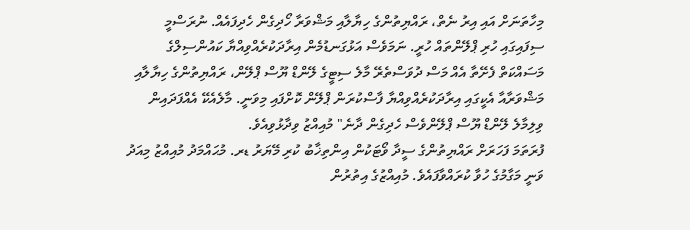މިހާތަނަށް އައި އިރު ނެތް، ރައްޔިތުންގެ ހިޔާލާއި މަޝްވަރާ ހޯދިގެން ހެދިފައެއް. ނުރަސްމީ ސިފައިގައި ހުރި ޕްލޭންތައް ހުރީ. ނަމަވެސް އަޅުގަނޑުމެން އިރާދަކުރެއްވިއްޔާ ކައުންސިލްގެ މަސައްކަތް ފެށޭތާ އެއް މަސް ދުވަސްތެރޭ މާލެ ސިޓީގެ ލޭންޑް ޔޫސް ޕްލޭން، ރައްޔިތުންގެ ހިޔާލާއި މަޝްވަރާއާ އެކީގައި އިރާދަކުރެއްވިއްޔާ ފާސްކުރަން ޕްލޭން ކޮށްފައި މިވަނީ. މާލެއެކޭ އެއްފަދައިން ވިލިމާލެ ލޭންޑް ޔޫސް ޕްލޭންވެސް ހެދިގެން ދާނެ" މުއިއްޒު ވިދާޅުވިއެވެ.
ފުރަތަމަ ފަހަރަށް ރައްޔިތުންގެ ސީދާ ވޯޓަކުން އިންތިޚާބު ކުރި މޭޔަރު ޑރ. މުޙައްމަދު މުއިއްޒު މިއަދު ވަނީ މަގާމުގެ ހުވާ ކުރައްވާފައެވެ. މުއިއްޒުގެ އިތުރުން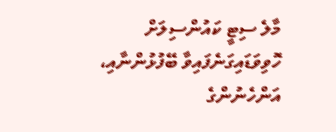މާލެ ސިޓީ ކައުންސިލަށް ހޮވިވަޑައިގަނެފައިވާ ބޭފުޅުންނާއި، އަންހެނުންގެ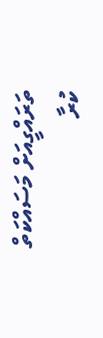ތަރައްގީއަށް މަސައްކަތް ކުރާ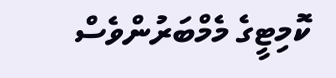ކޮމިޓީގެ މެމްބަރުންވެސް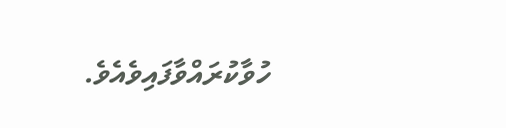ހުވާކުރައްވާފައިވެއެވެ.